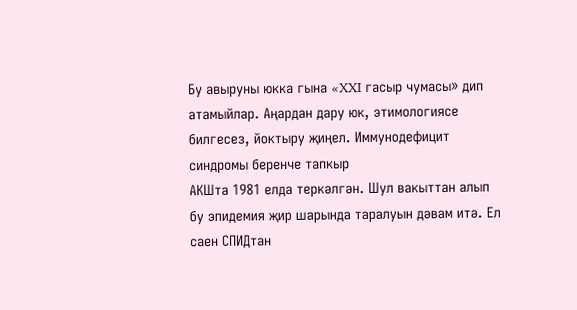Бу авыруны юкка гына «XXI гасыр чумасы» дип атамыйлар. Аңардан дару юк, этимологиясе билгесез, йоктыру җиңел. Иммунодефицит синдромы беренче тапкыр
АКШта 1981 елда теркәлгән. Шул вакыттан алып бу эпидемия җир шарында таралуын дәвам итә. Ел саен СПИДтан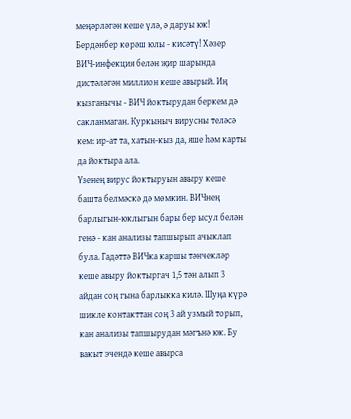меңәрләгән кеше үлә, ә даруы юк!
Бердәнбер көрәш юлы - кисәтү! Хәзер ВИЧ-инфекция белән җир шарында дистәләгән миллион кеше авырый. Иң кызганычы - ВИЧ йоктырудан беркем дә сакланмаган. Куркыныч вирусны теләсә кем: ир-ат та, хатын-кыз да, яше һәм карты да йоктыра ала.
Үзенең вирус йоктыруын авыру кеше башта белмәскә дә мөмкин. ВИЧнең барлыгын-юклыгын бары бер ысул белән генә - кан анализы тапшырып ачыклап була. Гадәттә ВИЧка каршы тәнчекләр кеше авыру йоктыргач 1,5 тән алып 3 айдан соң гына барлыкка килә. Шуңа күрә шикле контакттан соң 3 ай узмый торып, кан анализы тапшырудан мәгънә юк. Бу вакыт эчендә кеше авырса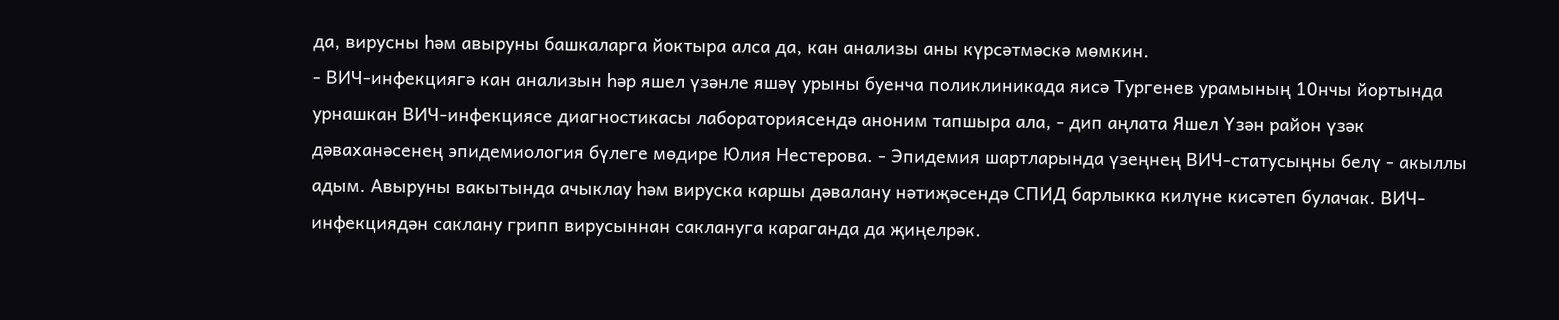да, вирусны һәм авыруны башкаларга йоктыра алса да, кан анализы аны күрсәтмәскә мөмкин.
- ВИЧ-инфекциягә кан анализын һәр яшел үзәнле яшәү урыны буенча поликлиникада яисә Тургенев урамының 10нчы йортында урнашкан ВИЧ-инфекциясе диагностикасы лабораториясендә аноним тапшыра ала, - дип аңлата Яшел Үзән район үзәк дәваханәсенең эпидемиология бүлеге мөдире Юлия Нестерова. - Эпидемия шартларында үзеңнең ВИЧ-статусыңны белү - акыллы адым. Авыруны вакытында ачыклау һәм вируска каршы дәвалану нәтиҗәсендә СПИД барлыкка килүне кисәтеп булачак. ВИЧ-инфекциядән саклану грипп вирусыннан саклануга караганда да җиңелрәк.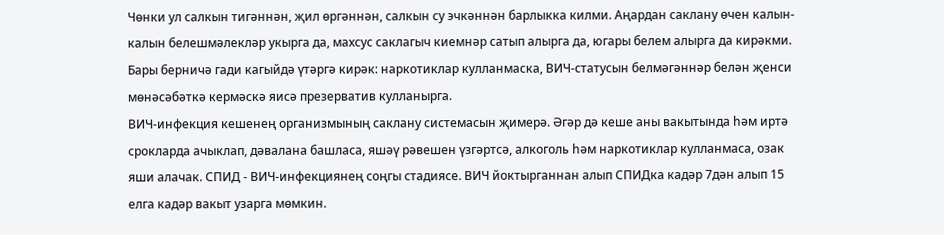Чөнки ул салкын тигәннән, җил өргәннән, салкын су эчкәннән барлыкка килми. Аңардан саклану өчен калын-калын белешмәлекләр укырга да, махсус саклагыч киемнәр сатып алырга да, югары белем алырга да кирәкми. Бары берничә гади кагыйдә үтәргә кирәк: наркотиклар кулланмаска, ВИЧ-статусын белмәгәннәр белән җенси мөнәсәбәткә кермәскә яисә презерватив кулланырга.
ВИЧ-инфекция кешенең организмының саклану системасын җимерә. Әгәр дә кеше аны вакытында һәм иртә срокларда ачыклап, дәвалана башласа, яшәү рәвешен үзгәртсә, алкоголь һәм наркотиклар кулланмаса, озак яши алачак. СПИД - ВИЧ-инфекциянең соңгы стадиясе. ВИЧ йоктырганнан алып СПИДка кадәр 7дән алып 15 елга кадәр вакыт узарга мөмкин.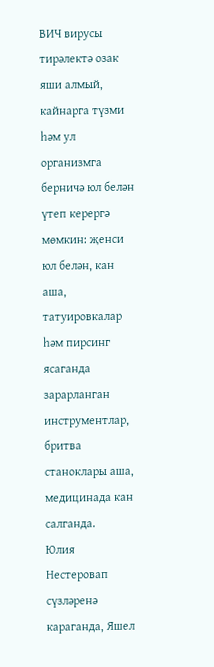ВИЧ вирусы тирәлектә озак яши алмый, кайнарга түзми һәм ул организмга берничә юл белән үтеп керергә мөмкин: җенси юл белән, кан аша, татуировкалар һәм пирсинг ясаганда зарарланган инструментлар, бритва станоклары аша, медицинада кан салганда.
Юлия Нестеровап сүзләренә караганда, Яшел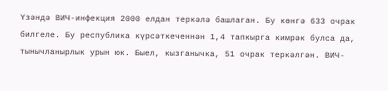Үзәндә ВИЧ-инфекция 2000 елдан теркәлә башлаган. Бу көнгә 633 очрак билгеле. Бу республика күрсәткеченнән 1,4 тапкырга кимрәк булса да, тынычланырлык урын юк. Быел, кызганычка, 51 очрак теркәлгән. ВИЧ-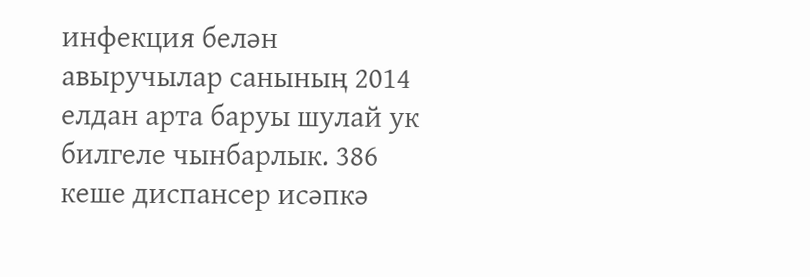инфекция белән авыручылар санының 2014 елдан арта баруы шулай ук билгеле чынбарлык. 386 кеше диспансер исәпкә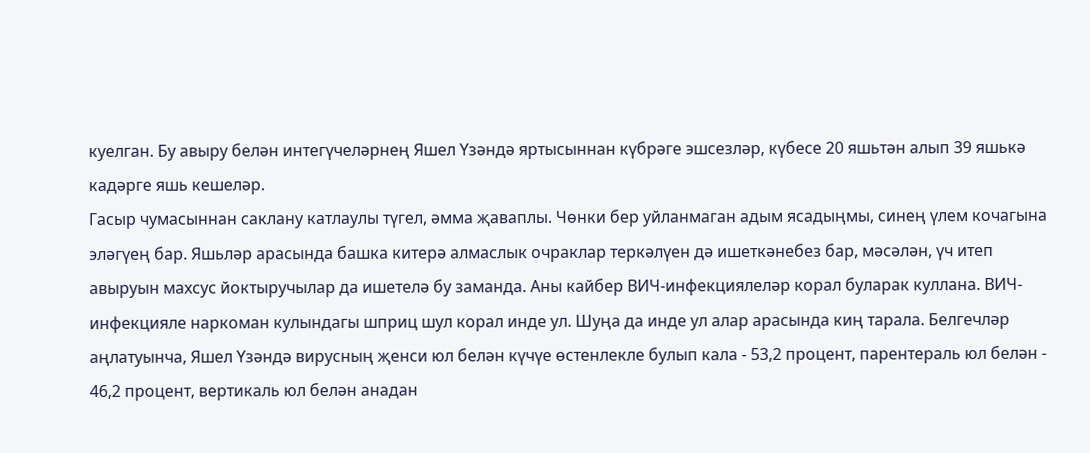куелган. Бу авыру белән интегүчеләрнең Яшел Үзәндә яртысыннан күбрәге эшсезләр, күбесе 20 яшьтән алып 39 яшькә кадәрге яшь кешеләр.
Гасыр чумасыннан саклану катлаулы түгел, әмма җаваплы. Чөнки бер уйланмаган адым ясадыңмы, синең үлем кочагына эләгүең бар. Яшьләр арасында башка китерә алмаслык очраклар теркәлүен дә ишеткәнебез бар, мәсәлән, үч итеп авыруын махсус йоктыручылар да ишетелә бу заманда. Аны кайбер ВИЧ-инфекциялеләр корал буларак куллана. ВИЧ-инфекцияле наркоман кулындагы шприц шул корал инде ул. Шуңа да инде ул алар арасында киң тарала. Белгечләр аңлатуынча, Яшел Үзәндә вирусның җенси юл белән күчүе өстенлекле булып кала - 53,2 процент, парентераль юл белән - 46,2 процент, вертикаль юл белән анадан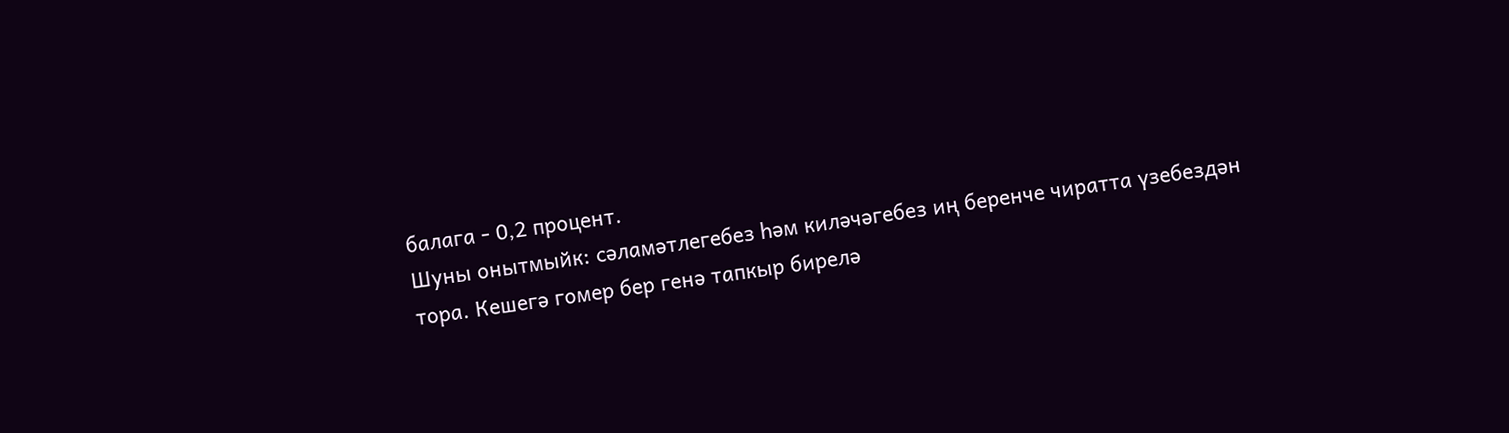балага - 0,2 процент.
Шуны онытмыйк: сәламәтлегебез һәм киләчәгебез иң беренче чиратта үзебездән тора. Кешегә гомер бер генә тапкыр бирелә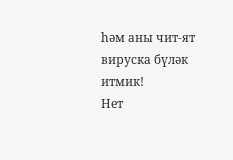һәм аны чит-ят вируска бүләк итмик!
Нет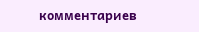комментариев